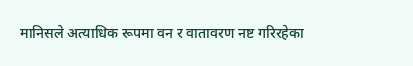मानिसले अत्याधिक रूपमा वन र वातावरण नष्ट गरिरहेका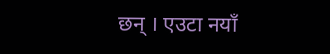छन् । एउटा नयाँ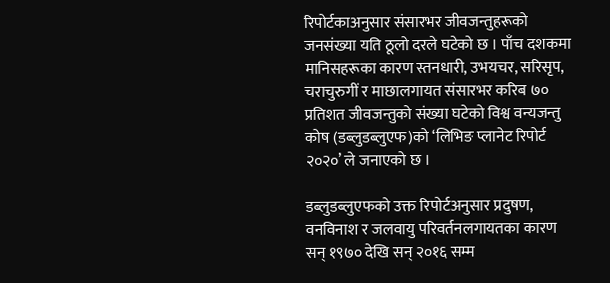रिपोर्टकाअनुसार संसारभर जीवजन्तुहरूको जनसंख्या यति ठूलो दरले घटेको छ । पाँच दशकमा मानिसहरूका कारण स्तनधारी, उभयचर, सरिसृप, चराचुरुगीं र माछालगायत संसारभर करिब ७० प्रतिशत जीवजन्तुको संख्या घटेको विश्व वन्यजन्तु कोष (डब्लुडब्लुएफ)को ‘लिभिङ प्लानेट रिपोर्ट २०२०’ ले जनाएको छ ।

डब्लुडब्लुएफको उक्त रिपोर्टअनुसार प्रदुषण, वनविनाश र जलवायु परिवर्तनलगायतका कारण सन् १९७० देखि सन् २०१६ सम्म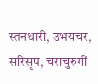स्तनधारी, उभयचर, सरिसृप, चराचुरुगीं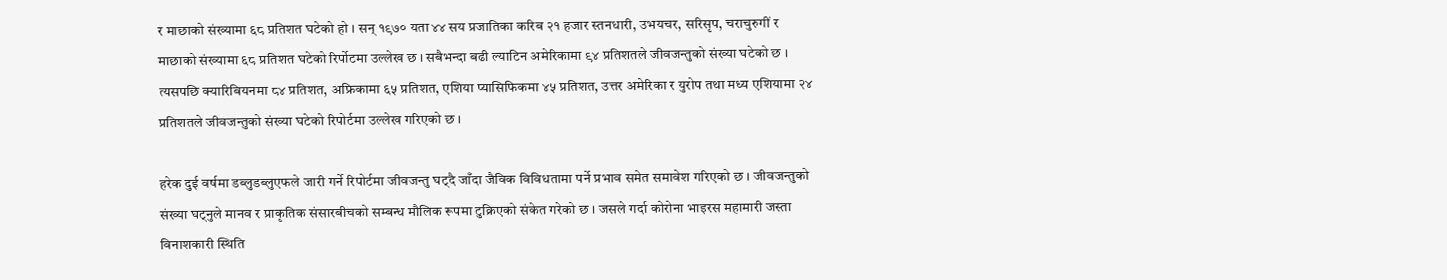र माछाको संख्यामा ६८ प्रतिशत घटेको हो । सन् १९७० यता ४४ सय प्रजातिका करिब २१ हजार स्तनधारी, उभयचर, सरिसृप, चराचुरुगीं र माछाको संख्यामा ६८ प्रतिशत घटेको रिर्पोटमा उल्लेख छ । सबैभन्दा बढी ल्याटिन अमेरिकामा ९४ प्रतिशतले जीवजन्तुको संख्या घटेको छ । त्यसपछि क्यारिबियनमा ८४ प्रतिशत, अफ्रिकामा ६५ प्रतिशत, एशिया प्यासिफिकमा ४५ प्रतिशत, उत्तर अमेरिका र युरोप तथा मध्य एशियामा २४ प्रतिशतले जीवजन्तुको संख्या घटेको रिपोर्टमा उल्लेख गरिएको छ ।

हरेक दुई वर्षमा डब्लुडब्लुएफले जारी गर्ने रिपोर्टमा जीवजन्तु घट्दै जाँदा जैविक विविधतामा पर्ने प्रभाव समेत समावेश गरिएको छ । जीवजन्तुको संख्या घट्नुले मानव र प्राकृतिक संसारबीचको सम्बन्ध मौलिक रूपमा टुक्रिएको संकेत गरेको छ । जसले गर्दा कोरोना भाइरस महामारी जस्ता विनाशकारी स्थिति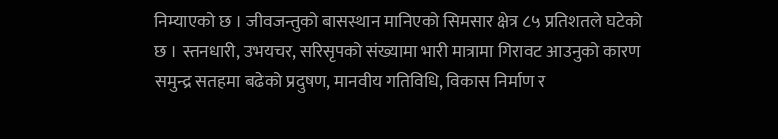निम्याएको छ । जीवजन्तुको बासस्थान मानिएको सिमसार क्षेत्र ८५ प्रतिशतले घटेको छ । स्तनधारी, उभयचर, सरिसृपको संख्यामा भारी मात्रामा गिरावट आउनुको कारण समुन्द्र सतहमा बढेको प्रदुषण, मानवीय गतिविधि, विकास निर्माण र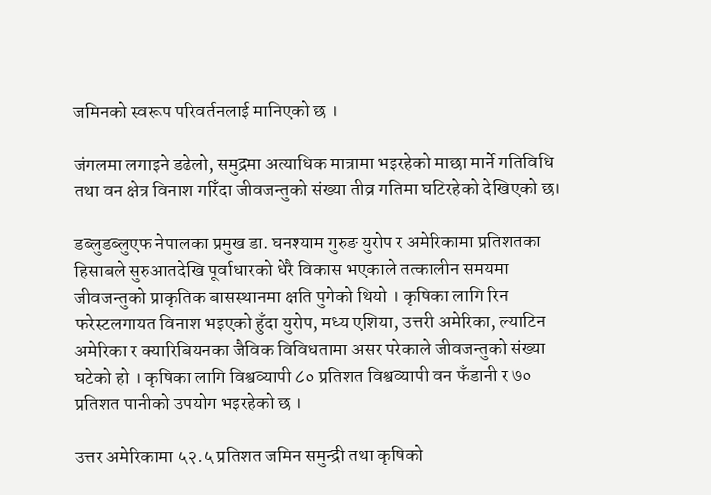जमिनको स्वरूप परिवर्तनलाई मानिएको छ ।

जंगलमा लगाइने डढेलो, समुद्रमा अत्याधिक मात्रामा भइरहेको माछा मार्ने गतिविधि तथा वन क्षेत्र विनाश गरिँदा जीवजन्तुको संख्या तीव्र गतिमा घटिरहेको देखिएको छ।

डब्लुडब्लुएफ नेपालका प्रमुख डा. घनश्याम गुरुङ युरोप र अमेरिकामा प्रतिशतका हिसाबले सुरुआतदेखि पूर्वाधारको धेरै विकास भएकाले तत्कालीन समयमा जीवजन्तुको प्राकृतिक बासस्थानमा क्षति पुगेको थियो । कृषिका लागि रिन फरेस्टलगायत विनाश भइएको हुँदा युरोप, मध्य एशिया, उत्तरी अमेरिका, ल्याटिन अमेरिका र क्यारिबियनका जैविक विविधतामा असर परेकाले जीवजन्तुको संख्या घटेको हो । कृषिका लागि विश्वव्यापी ८० प्रतिशत विश्वव्यापी वन फँडानी र ७० प्रतिशत पानीको उपयोग भइरहेको छ ।

उत्तर अमेरिकामा ५२.५ प्रतिशत जमिन समुन्द्री तथा कृषिको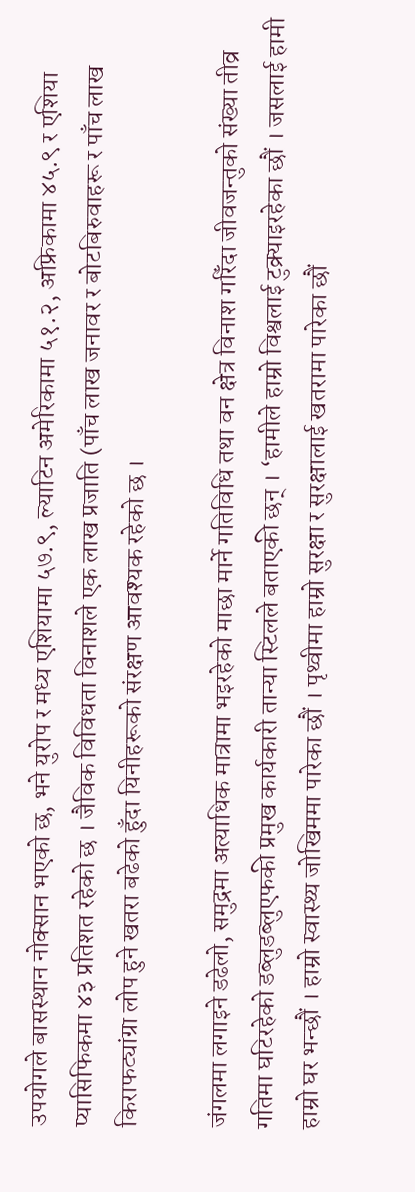उपयोगले बासस्थान नोक्सान भएको छ, भने युरोप र मध्य एशियामा ५७.९, ल्याटिन अमेरिकामा ५१.२, अफ्रिकामा ४५.९ र एशिया प्यासिफिकमा ४३ प्रतिशत रहेको छ । जैविक विविधता विनाशले एक लाख प्रजाति (पाँच लाख जनावर र बोटबिरुवाहरू र पाँच लाख किराफट्यांग्रा लोप हुने खतरा बढेको हुँदा यिनीहरूको संरक्षण आवश्यक रहेको छ ।

जंगलमा लगाइने डढेलो, समुद्रमा अत्याधिक मात्रामा भइरहेको माछा मार्ने गतिविधि तथा वन क्षेत्र विनाश गरिँदा जीवजन्तुको संख्या तीव्र गतिमा घटिरहेको डब्लुडब्लुएफकी प्रमुख कार्यकारी तान्या स्टिलले बताएकी छन् । ‘हामीले हाम्रो विश्वलाई टुक्र्याइरहेका छौं । जसलाई हामी हाम्रो घर भन्छौं । हाम्रो स्वास्थ्य जोखिममा पारेका छौं । पृथ्वीमा हाम्रो सुरक्षा र सुरक्षालाई खतरामा पारेका छौं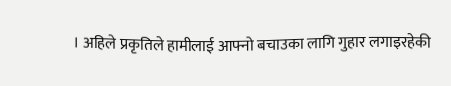। अहिले प्रकृतिले हामीलाई आफ्नो बचाउका लागि गुहार लगाइरहेकी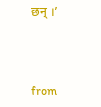छन् ।’



from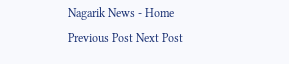Nagarik News - Home
Previous Post Next Post